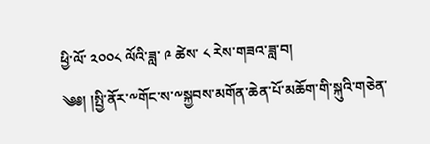ཕྱི་ལོ་ ༢༠༠༨ ལོའི་ཟླ་ ༩ ཚེས་ ༨ རེས་གཟའ་ཟླ་བ།
༄༅། །སྤྱི་ནོར་༸གོང་ས་༸སྐྱབས་མགོན་ཆེན་པོ་མཆོག་གི་སྐུའི་གཅེན་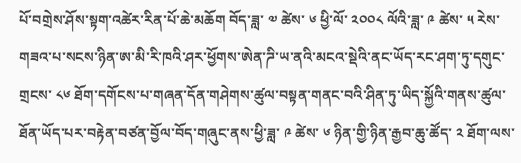པོ་བགྲེས་ཤོས་སྟག་འཚེར་རིན་པོ་ཆེ་མཆོག བོད་ཟླ་ ༧ ཚེས་ ༦ ཕྱི་ལོ་ ༢༠༠༨ ལོའི་ཟླ་ ༩ ཚེས་ ༥ རེས་གཟའ་པ་སངས་ཉིན་ཨ་མི་རི་ཁའི་ཤར་ཕྱོགས་ཨེན་ཌི་ཡ་ནའི་མངའ་སྡེའི་ནང་ཡོད་རང་ཤག་ཏུ་དགུང་གྲངས་ ༨༦ ཐོག་དགོངས་པ་གཞན་དོན་གཤེགས་ཚུལ་བསྟན་གནང་བའི་ཤིན་ཏུ་ཡིད་སྐྱོའི་གནས་ཚུལ་ཐོན་ཡོད་པར་བརྟེན་བཙན་བྱོལ་བོད་གཞུང་ནས་ཕྱི་ཟླ་ ༩ ཚེས་ ༦ ཉིན་གྱི་ཉིན་རྒྱབ་ཆུ་ཚོད་ ༢ ཐོག་ལས་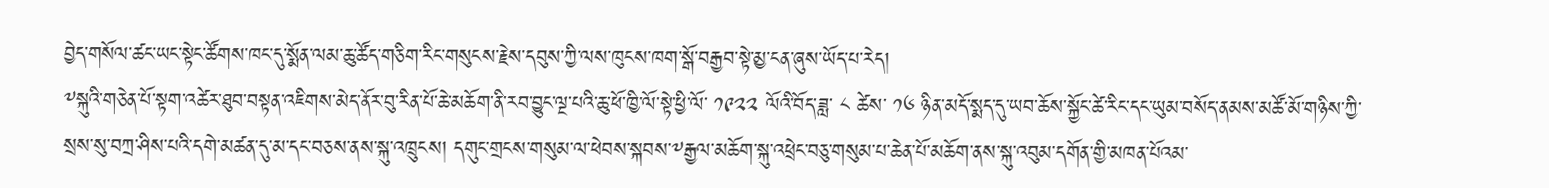བྱེད་གསོལ་ཚང་ཡང་སྟེང་ཚོགས་ཁང་དུ་སྨོན་ལམ་ཆུ་ཚོད་གཅིག་རིང་གསུངས་རྗེས་དབུས་ཀྱི་ལས་ཁུངས་ཁག་སྒོ་བརྒྱབ་སྟེ་མྱ་ངན་ཞུས་ཡོད་པ་རེད།
༸སྐུའི་གཅེན་པོ་སྟག་འཚེར་ཐུབ་བསྟན་འཇིགས་མེད་ནོར་བུ་རིན་པོ་ཆེ་མཆོག་ནི་རབ་བྱུང་ལྔ་པའི་ཆུ་ཕོ་ཁྱི་ལོ་སྟེ་ཕྱི་ལོ་ ༡༩༢༢ ལོའི་བོད་ཟླ་ ༨ ཚེས་ ༡༦ ཉིན་མདོ་སྨད་དུ་ཡབ་ཆོས་སྐྱོང་ཚེ་རིང་དང་ཡུམ་བསོད་ནམས་མཚོ་མོ་གཉིས་ཀྱི་སྲས་སུ་བཀྲ་ཤིས་པའི་དགེ་མཚན་དུ་མ་དང་བཅས་ནས་སྐུ་འཁྲུངས། དགུང་གྲངས་གསུམ་ལ་ཕེབས་སྐབས་༸རྒྱལ་མཆོག་སྐུ་འཕྲེང་བཅུ་གསུམ་པ་ཆེན་པོ་མཆོག་ནས་སྐུ་འབུམ་དགོན་གྱི་མཁན་པོའམ་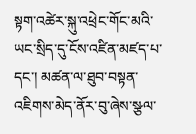སྟག་འཚེར་སྐུ་འཕྲེང་གོང་མའི་ཡང་སྲིད་དུ་ངོས་འཛིན་མཛད་པ་དང་། མཚན་ལ་ཐུབ་བསྟན་འཇིགས་མེད་ནོར་བུ་ཞེས་སྩལ་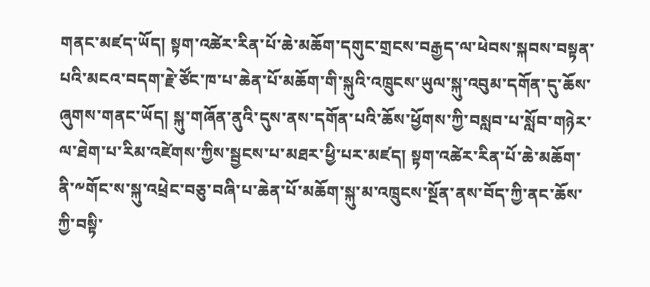གནང་མཛད་ཡོད། སྟག་འཚེར་རིན་པོ་ཆེ་མཆོག་དགུང་གྲངས་བརྒྱད་ལ་ཕེབས་སྐབས་བསྟན་པའི་མངའ་བདག་རྗེ་ཙོང་ཁ་པ་ཆེན་པོ་མཆོག་གི་སྐུའི་འཁྲུངས་ཡུལ་སྐུ་འབུམ་དགོན་དུ་ཆོས་ཞུགས་གནང་ཡོད། སྐུ་གཞོན་ནུའི་དུས་ནས་དགོན་པའི་ཆོས་ཕྱོགས་ཀྱི་བསླབ་པ་སློབ་གཉེར་ལ་ཐེག་པ་རིམ་འཛེགས་ཀྱིས་སྦྱངས་པ་མཐར་ཕྱི་པར་མཛད། སྟག་འཚེར་རིན་པོ་ཆེ་མཆོག་ནི་༸གོང་ས་སྐུ་འཕྲེང་བཅུ་བཞི་པ་ཆེན་པོ་མཆོག་སྐུ་མ་འཁྲུངས་སྔོན་ནས་བོད་ཀྱི་ནང་ཆོས་ཀྱི་བསྟི་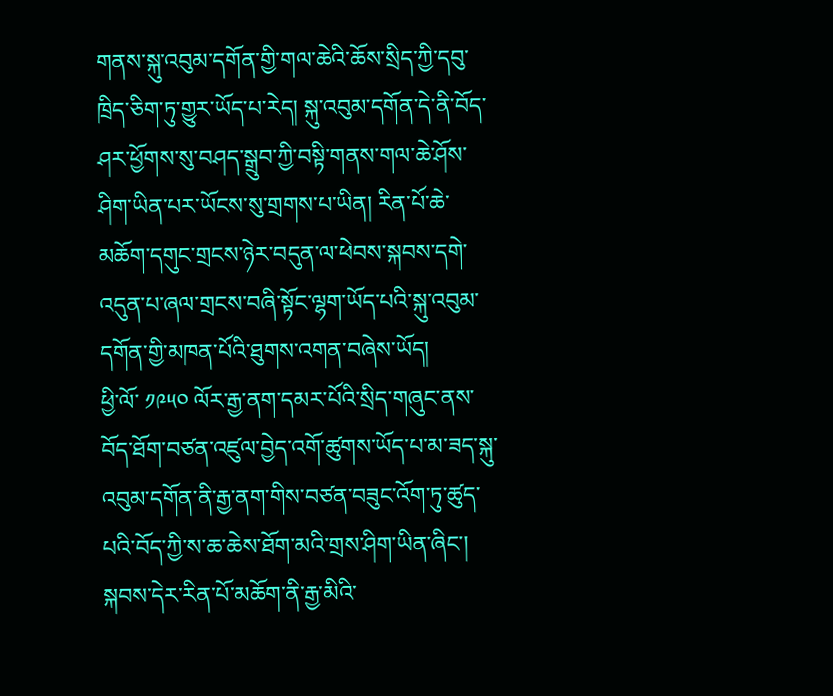གནས་སྐུ་འབུམ་དགོན་གྱི་གལ་ཆེའི་ཆོས་སྲིད་ཀྱི་དབུ་ཁྲིད་ཅིག་ཏུ་གྱུར་ཡོད་པ་རེད། སྐུ་འབུམ་དགོན་དེ་ནི་བོད་ཤར་ཕྱོགས་སུ་བཤད་སྒྲུབ་ཀྱི་བསྟི་གནས་གལ་ཆེ་ཤོས་ཤིག་ཡིན་པར་ཡོངས་སུ་གྲགས་པ་ཡིན། རིན་པོ་ཆེ་མཆོག་དགུང་གྲངས་ཉེར་བདུན་ལ་ཕེབས་སྐབས་དགེ་འདུན་པ་ཞལ་གྲངས་བཞི་སྟོང་ལྷག་ཡོད་པའི་སྐུ་འབུམ་དགོན་གྱི་མཁན་པོའི་ཐུགས་འགན་བཞེས་ཡོད།
ཕྱི་ལོ་ ༡༩༥༠ ལོར་རྒྱ་ནག་དམར་པོའི་སྲིད་གཞུང་ནས་བོད་ཐོག་བཙན་འཛུལ་བྱེད་འགོ་ཚུགས་ཡོད་པ་མ་ཟད་སྐུ་འབུམ་དགོན་ནི་རྒྱ་ནག་གིས་བཙན་བཟུང་འོག་ཏུ་ཚུད་པའི་བོད་ཀྱི་ས་ཆ་ཆེས་ཐོག་མའི་གྲས་ཤིག་ཡིན་ཞིང་། སྐབས་དེར་རིན་པོ་མཆོག་ནི་རྒྱ་མིའི་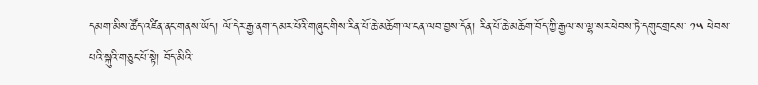དམག་མིས་ཚོད་འཛིན་ནང་གནས་ཡོད། ལོ་དེར་རྒྱ་ནག་དམར་པོའི་གཞུང་གིས་རིན་པོ་ཆེ་མཆོག་ལ་ངན་ལབ་བྱས་དོན། རིན་པོ་ཆེ་མཆོག་བོད་ཀྱི་རྒྱལ་ས་ལྷ་སར་ཕེབས་ཏེ་དགུང་གྲངས་ ༡༥ ཕེབས་པའི་སྐུའི་གཅུང་པོ་སྟེ། བོད་མིའི་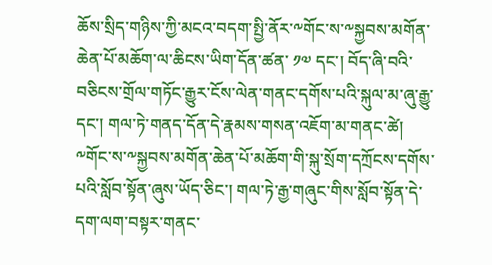ཆོས་སྲིད་གཉིས་ཀྱི་མངའ་བདག་སྤྱི་ནོར་༸གོང་ས་༸སྐྱབས་མགོན་ཆེན་པོ་མཆོག་ལ་ཆིངས་ཡིག་དོན་ཚན་ ༡༧ དང་། བོད་ཞི་བའི་བཅིངས་གྲོལ་གཏོང་རྒྱུར་ངོས་ལེན་གནང་དགོས་པའི་སྐུལ་མ་ཞུ་རྒྱུ་དང་། གལ་ཏེ་གནད་དོན་དེ་རྣམས་གསན་འཇོག་མ་གནང་ཚེ། ༸གོང་ས་༸སྐྱབས་མགོན་ཆེན་པོ་མཆོག་གི་སྐུ་སྲོག་དཀྲོངས་དགོས་པའི་སློབ་སྟོན་ཞུས་ཡོད་ཅིང་། གལ་ཏེ་རྒྱ་གཞུང་གིས་སློབ་སྟོན་དེ་དག་ལག་བསྟར་གནང་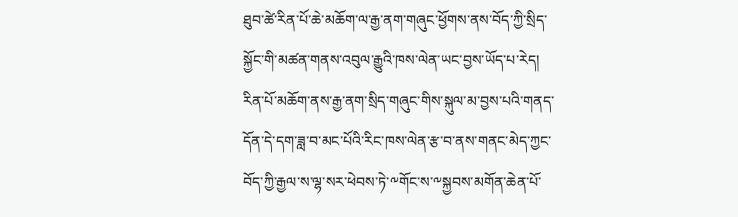ཐུབ་ཚེ་རིན་པོ་ཆེ་མཆོག་ལ་རྒྱ་ནག་གཞུང་ཕྱོགས་ནས་བོད་ཀྱི་སྲིད་སྐྱོང་གི་མཚན་གནས་འབུལ་རྒྱུའི་ཁས་ལེན་ཡང་བྱས་ཡོད་པ་རེད། རིན་པོ་མཆོག་ནས་རྒྱ་ནག་སྲིད་གཞུང་གིས་སྐུལ་མ་བྱས་པའི་གནད་དོན་དེ་དག་ཟླ་བ་མང་པོའི་རིང་ཁས་ལེན་རྩ་བ་ནས་གནང་མེད་ཀྱང་བོད་ཀྱི་རྒྱལ་ས་ལྷ་སར་ཕེབས་ཏེ་༸གོང་ས་༸སྐྱབས་མགོན་ཆེན་པོ་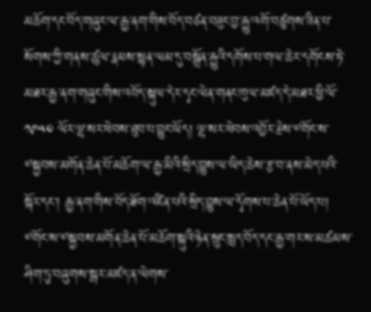མཆོག་དང་བོད་གཞུང་ལ་རྒྱ་ནག་གིས་བོད་བཙན་བཟུང་བྱ་རྒྱུ་འགོ་བཙུགས་ཟིན་པ་སོགས་ཀྱི་གནས་ཚུལ་རྣམས་སྙན་ལམ་དུ་བསྒྲོན་རྒྱུའི་དགོས་པ་གལ་ཆེར་དགོངས་ཏེ་མཐར་རྒྱ་ནག་གཞུང་གིས་འབོད་སྐུལ་དེར་དྭང་ལེན་གནང་ཁུལ་མཛད་དེ་མཐར་ཕྱི་ལོ་ ༡༩༥༠ ལོར་ལྷ་སར་ཕེབས་ཐུབ་པ་བྱུང་ཡོད། ལྷ་སར་ཕེབས་འབྱོར་རྗེས་༸གོང་ས་༸སྐྱབས་མགོན་ཆེན་པོ་མཆོག་ལ་རྒྱ་མིའི་སྲིད་བྱུས་ལ་ཡིད་ཆེས་རྩ་བ་ནས་མེད་པའི་སྐོར་དང་། རྒྱ་ནག་གིས་བོད་ཐོག་འཛིན་པའི་སྲིད་བྱུས་ལ་དྭོགས་པ་ཆེན་པོ་ཡོད་པ། ༸གོང་ས་༸སྐྱབས་མགོན་ཆེན་པོ་མཆོག་སྐུའི་ཉེན་སྲུང་སླད་བོད་དང་རྒྱ་གར་ས་མཚམས་ཤིག་ཏུ་བཞུགས་སྒར་མཛད་ན་ལེགས་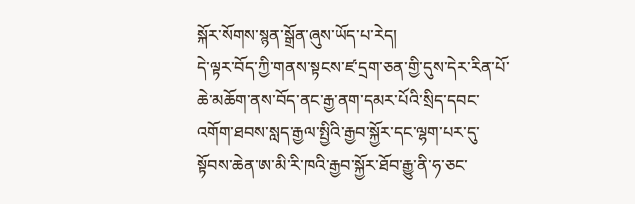སྐོར་སོགས་སྙན་སྒྲོན་ཞུས་ཡོད་པ་རེད།
དེ་ལྟར་བོད་ཀྱི་གནས་སྟངས་ཛ་དྲག་ཅན་གྱི་དུས་དེར་རིན་པོ་ཆེ་མཆོག་ནས་བོད་ནང་རྒྱ་ནག་དམར་པོའི་སྲིད་དབང་འགོག་ཐབས་སླད་རྒྱལ་སྤྱིའི་རྒྱབ་སྐྱོར་དང་ལྷག་པར་དུ་སྟོབས་ཆེན་ཨ་མི་རི་ཁའི་རྒྱབ་སྐྱོར་ཐོབ་རྒྱུ་ནི་ཧ་ཅང་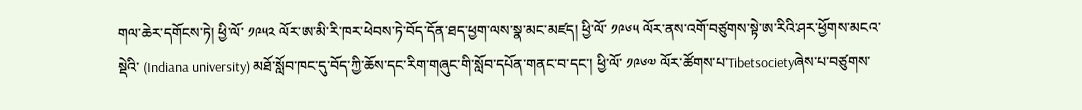གལ་ཆེར་དགོངས་ཏེ། ཕྱི་ལོ་ ༡༩༥༢ ལོར་ཨ་མི་རི་ཁར་ཕེབས་ཏེ་བོད་དོན་ཐད་ཕྱག་ལས་སྣ་མང་མཛད། ཕྱི་ལོ་ ༡༩༦༥ ལོར་ནས་འགོ་བཙུགས་སྟེ་ཨ་རིའི་ཤར་ཕྱོགས་མངའ་སྡེའི་ (Indiana university) མཐོ་སློབ་ཁང་དུ་བོད་ཀྱི་ཆོས་དང་རིག་གཞུང་གི་སློབ་དཔོན་གནང་བ་དང་། ཕྱི་ལོ་ ༡༩༦༧ ལོར་ཚོགས་པ་Tibetsocietyཞེས་པ་བཙུགས་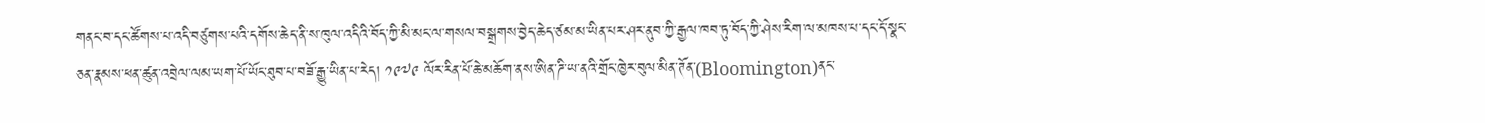གནང་བ་དང་ཚོགས་པ་འདི་བཙུགས་པའི་དགོས་ཆེད་ནི་ས་ཁུལ་འདིའི་བོད་ཀྱི་མི་མང་ལ་གསལ་བསྒྲགས་བྱེད་ཆེད་ཙམ་མ་ཡིན་པར་ཤར་ནུབ་ཀྱི་རྒྱལ་ཁབ་ཏུ་བོད་ཀྱི་ཤེས་རིག་ལ་མཁས་པ་དང་དོ་སྣང་ཅན་རྣམས་ཕན་ཚུན་འབྲེལ་ལམ་ཡག་པོ་ཡོང་ཐུབ་པ་བཟོ་རྒྱུ་ཡིན་པ་རེད། ༡༩༧༩ ལོར་རིན་པོ་ཆེ་མཆོག་ནས་ཨིན་ཌི་ཡ་ནའི་གྲོང་ཁྱེར་བུལ་མིན་ཊོན་(Bloomington)ནང་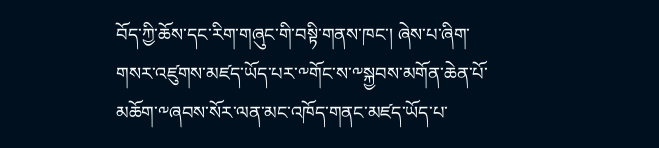བོད་ཀྱི་ཆོས་དང་རིག་གཞུང་གི་བསྟི་གནས་ཁང་། ཞེས་པ་ཞིག་གསར་འཛུགས་མཛད་ཡོད་པར་༸གོང་ས་༸སྐྱབས་མགོན་ཆེན་པོ་མཆོག་༸ཞབས་སོར་ལན་མང་འཁོད་གནང་མཛད་ཡོད་པ་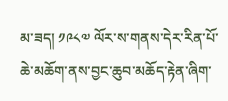མ་ཟད། ༡༩༨༧ ལོར་ས་གནས་དེར་རིན་པོ་ཆེ་མཆོག་ནས་བྱང་ཆུབ་མཆོད་རྟེན་ཞིག་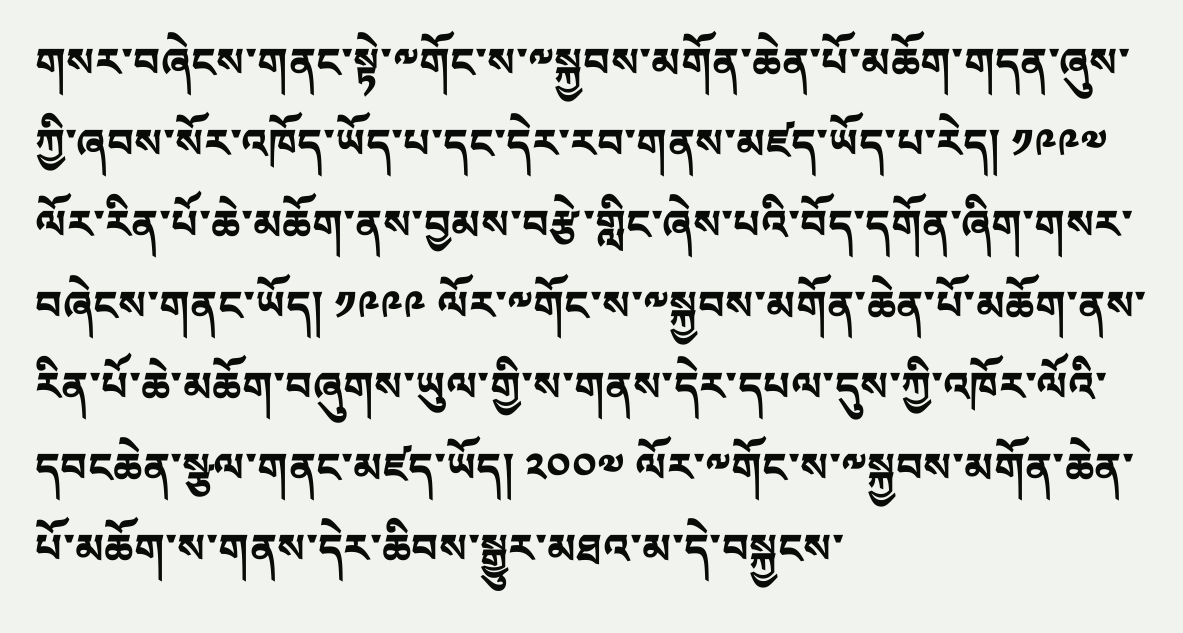གསར་བཞེངས་གནང་སྟེ་༸གོང་ས་༸སྐྱབས་མགོན་ཆེན་པོ་མཆོག་གདན་ཞུས་ཀྱི་ཞབས་སོར་འཁོད་ཡོད་པ་དང་དེར་རབ་གནས་མཛད་ཡོད་པ་རེད། ༡༩༩༧ ལོར་རིན་པོ་ཆེ་མཆོག་ནས་བྱམས་བརྩེ་གླིང་ཞེས་པའི་བོད་དགོན་ཞིག་གསར་བཞེངས་གནང་ཡོད། ༡༩༩༩ ལོར་༸གོང་ས་༸སྐྱབས་མགོན་ཆེན་པོ་མཆོག་ནས་རིན་པོ་ཆེ་མཆོག་བཞུགས་ཡུལ་གྱི་ས་གནས་དེར་དཔལ་དུས་ཀྱི་འཁོར་ལོའི་དབངཆེན་སྩལ་གནང་མཛད་ཡོད། ༢༠༠༧ ལོར་༸གོང་ས་༸སྐྱབས་མགོན་ཆེན་པོ་མཆོག་ས་གནས་དེར་ཆིབས་སྒྱུར་མཐའ་མ་དེ་བསྐྱངས་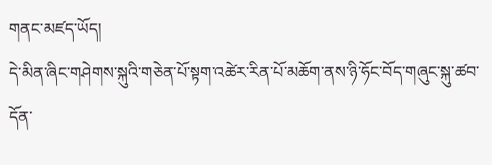གནང་མཛད་ཡོད།
དེ་མིན་ཞིང་གཤེགས་སྐུའི་གཅེན་པོ་སྟག་འཚེར་རིན་པོ་མཆོག་ནས་ཉི་ཧོང་བོད་གཞུང་སྐུ་ཚབ་དོན་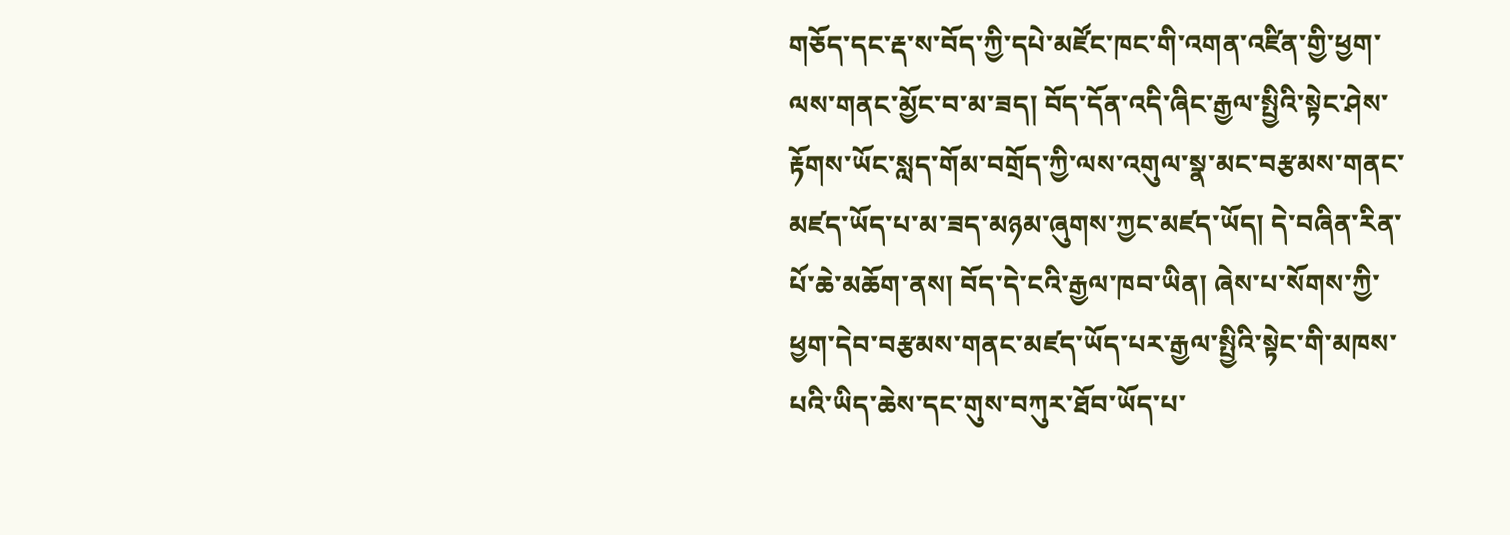གཅོད་དང་རྡ་ས་བོད་ཀྱི་དཔེ་མཛོང་ཁང་གི་འགན་འཛིན་གྱི་ཕྱག་ལས་གནང་མྱོང་བ་མ་ཟད། བོད་དོན་འདི་ཞིང་རྒྱལ་སྤྱིའི་སྟེང་ཤེས་རྟོགས་ཡོང་སླད་གོམ་བགྲོད་ཀྱི་ལས་འགུལ་སྣ་མང་བརྩམས་གནང་མཛད་ཡོད་པ་མ་ཟད་མཉམ་ཞུགས་ཀྱང་མཛད་ཡོད། དེ་བཞིན་རིན་པོ་ཆེ་མཆོག་ནས། བོད་དེ་ངའི་རྒྱལ་ཁབ་ཡིན། ཞེས་པ་སོགས་ཀྱི་ཕྱག་དེབ་བརྩམས་གནང་མཛད་ཡོད་པར་རྒྱལ་སྤྱིའི་སྟེང་གི་མཁས་པའི་ཡིད་ཆེས་དང་གུས་བཀུར་ཐོབ་ཡོད་པ་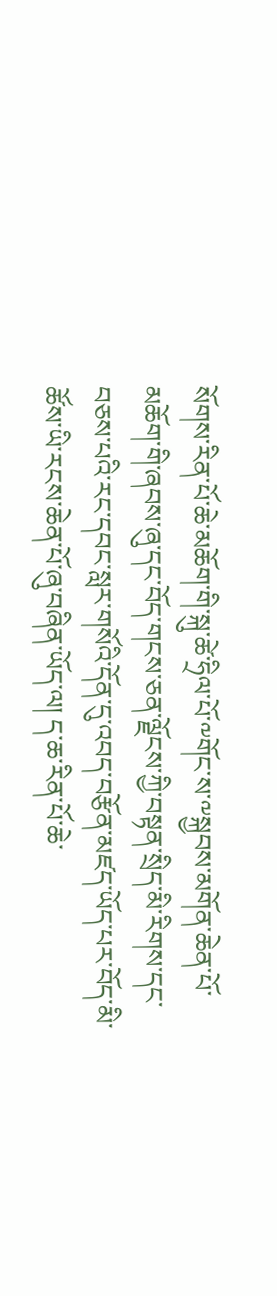སོགས་རིན་པོ་ཆེ་མཆོག་གི་སྐུ་ཚེ་ཧྲིལ་པོ་༸གོང་ས་༸སྐྱབས་མགོན་ཆེན་པོ་མཆོག་གི་ཞབས་ཞུ་དང་བོད་གངས་ཅན་ལྗོངས་ཀྱི་བསྟན་སྲིད་མི་རིགས་དང་བཅས་པའི་རང་དབང་སླར་གསོའི་དོན་དུ་འབད་བརྩོན་མཛད་ཡོད་པར་བོད་མི་ཚོས་ཡི་རངས་ཆེན་པོ་ཞུ་བཞིན་ཡོད་ལ། ད་ཆ་རིན་པོ་ཆེ་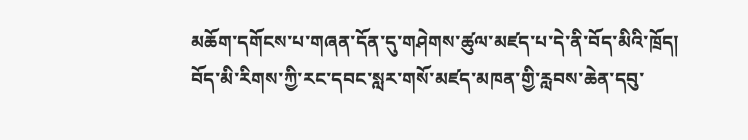མཆོག་དགོངས་པ་གཞན་དོན་དུ་གཤེགས་ཚུལ་མཛད་པ་དེ་ནི་བོད་མིའི་ཁྲོད། བོད་མི་རིགས་ཀྱི་རང་དབང་སླར་གསོ་མཛད་མཁན་གྱི་རླབས་ཆེན་དབུ་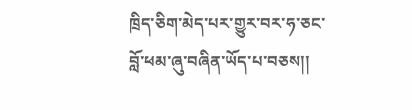ཁྲིད་ཅིག་མེད་པར་གྱུར་བར་ཧ་ཅང་བློ་ཕམ་ཞུ་བཞིན་ཡོད་པ་བཅས།།